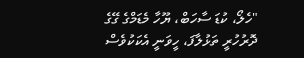"ހެލޯ، ކުޑަ ސާހަބް، ޔޫހާ މެޑަމްގެ ގޭގެ ދޮރުހުރީ ތަޅުލާފަ، ހީވަނީ އެކަކުވެސް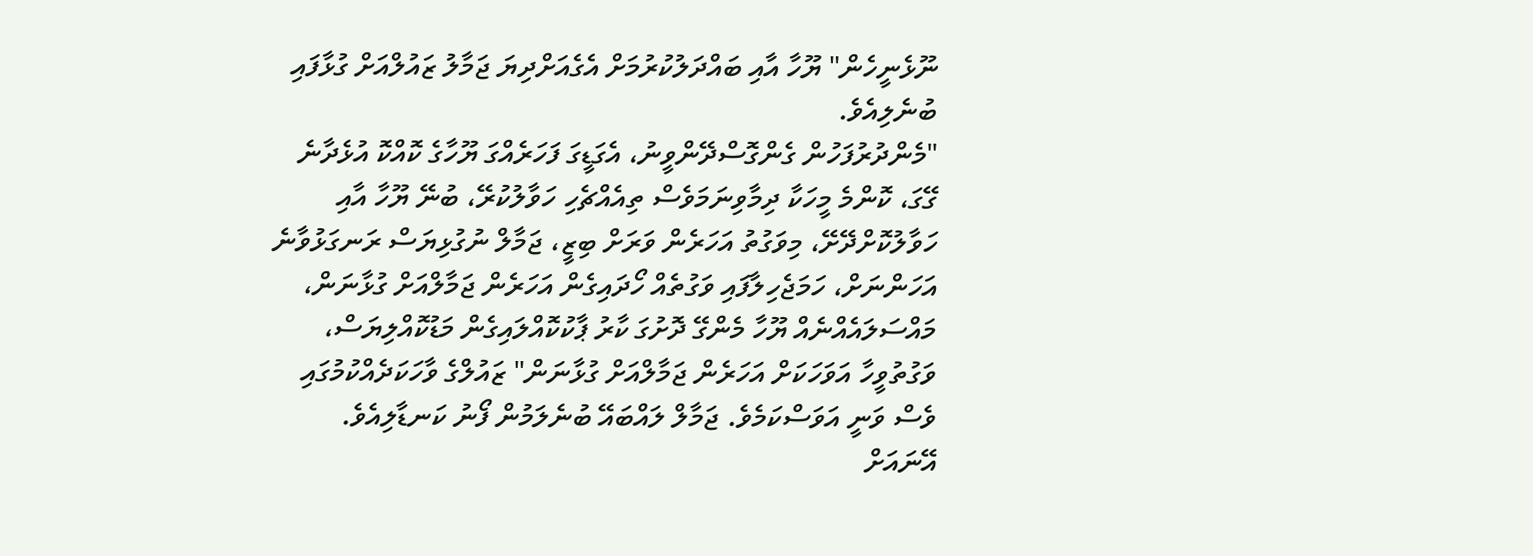ނޫޅެނީހެން" ޔޫހާ އާއި ބައްދަލުކުރުމަށް އެގެއަށްދިޔަ ޖަމާލު ޒައުލްއަށް ގުޅާފައި ބުނެލިއެވެ.
"މެންދުރުފަހުން ގެންގޮސްދޭންވީނު، އެގަޑީގަ ފަހަރެއްގަ ޔޫހާގެ ކޮއްކޮ އުޅެދާނެ ގޭގަ، ކޮންމެ މީހަކާ ދިމާވިނަމަވެސް ތިއެއްޗެހި ހަވާލުކުރޭ، ބުނޭ ޔޫހާ އާއި ހަވާލުކޮށްދޭށޭ، މިވަގުތު އަހަރެން ވަރަށް ބިޒީ، ޖަމާލް ނުގުޅިޔަސް ރަނގަޅުވާނެ އަހަންނަށް، ހަމަޖެހިލާފައި ވަގުތެއް ހޯދައިގެން އަހަރެން ޖަމާލްއަށް ގުޅާނަން، މައްސަލައެއްނެއް ޔޫހާ މެންގޭ ދޮށުގަ ކާރު ޕާކުކޮއްލައިގެން މަޑުކޮއްލިޔަސް، ވަގުތުވީހާ އަވަހަކަށް އަހަރެން ޖަމާލްއަށް ގުޅާނަން" ޒައުލްގެ ވާހަކަދެއްކުމުގައި ވެސް ވަނީ އަވަސްކަމެވެ. ޖަމާލް ލައްބައޭ ބުނެލަމުން ފޯނު ކަނޑާލިއެވެ. އޭނައަށް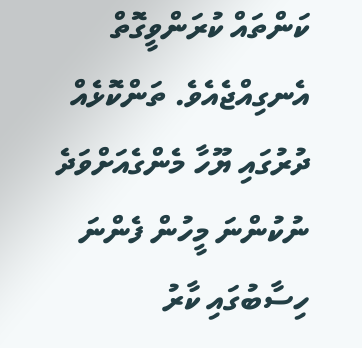ކަންތައް ކުރަންވީގޮތް އެނގިއްޖެއެވެ. ތަންކޮޅެއް ދުރުގައި ޔޫހާ މެންގެއަށްވަދެ ނުކުންނަ މީހުން ފެންނަ ހިސާބުގައި ކާރު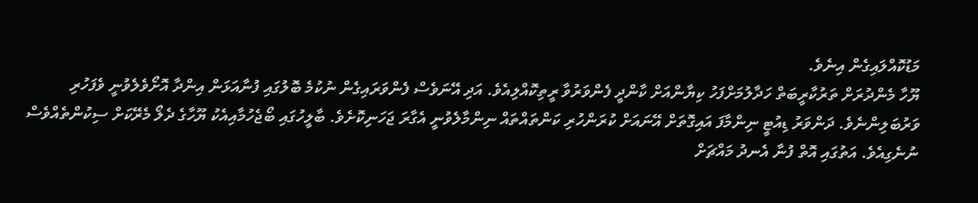މަޑުކޮއްލައިގެން އިނެވެ.
ޔޫހާ މެންދުރަށް ތަރުކާރީބަތް ހަދާލުމަށްފަހު ކިޔާންއަށް ކާންދީ ފެންވަރުވާ ރީތިކޮއްލިއެވެ. އަދި އޭނަވެސް ފެންވަރައިގެން ނުކުމެ ބޮލުގައި ފުނާއަޅަން އިންދާ އޮށޯވެލެވުނީ ވެފަހުރި ވަރުބަލިންނެވެ. ދަންވަރު ޑިއުޓީ ނިންމާފަ އައިގޮތަށް އޭނައަށް ކުރަންހުރި ކަންތައްތައް ނިންމާލެވުނީ އެގާރަ ޖަހަނިކޮށެވެ. ބާލީހުގައި ބޯޖެހުމާއިއެކު ޔޫހާގެ ދެލޯ މެރޭކަށް ސިކުންތެއްވެސް ނުނެގިއެވެ. އަތުގައި އޮތް ފުނާ އެނދު މައްޗަށް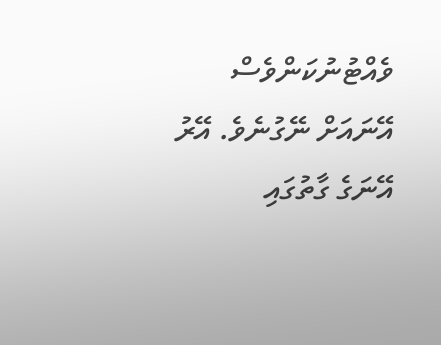ވެއްޓުނުކަންވެސް އޭނައަށް ނޭގުނެވެ. އޭރު އޭނަގެ ގާތުގައި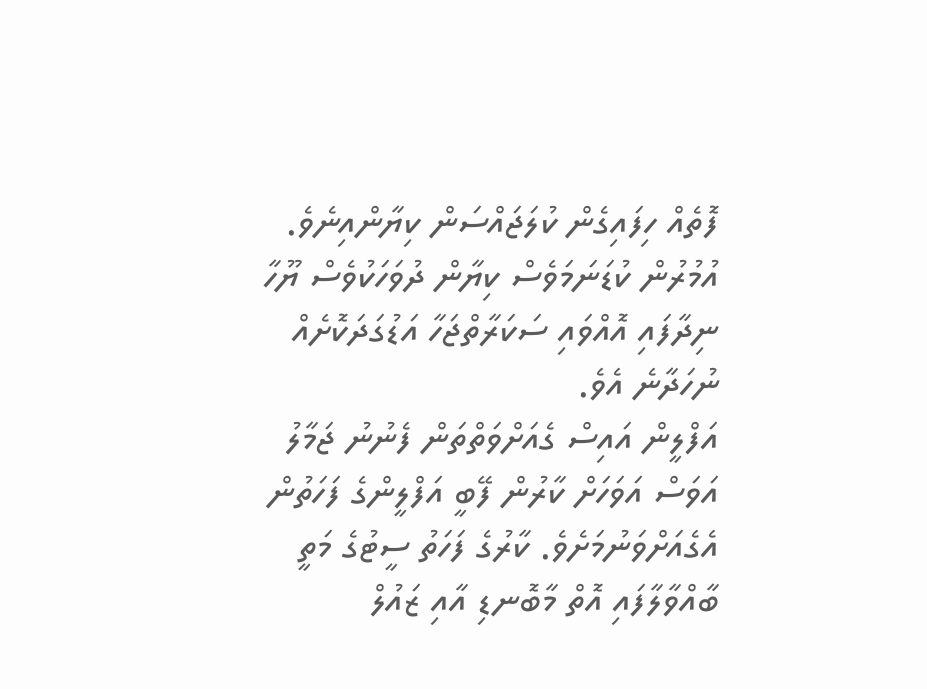ފޮތެއް ހިފައިގެން ކުލަޖައްސަން ކިޔާންއިނެވެ. އުމުރުން ކުޑަނަމަވެސް ކިޔާން ދުވަހަކުވެސް ޔޫހާ ނިދާފައި އޮއްވައި ސަކަރާތްޖަހާ އަޑުގަދަކޮށެއް ނުހަދާނެ އެވެ.
އަފްލީން އައިސް ގެއަށްވަތްތަން ފެނުނު ޖަމާލު އަވަސް އަވަހަށް ކާރުން ފޭބީ އަފްލީންގެ ފަހަތުން އެގެއަށްވަނުމަށެވެ. ކާރުގެ ފަހަތު ސީޓުގެ މަތީ ބާއްވާލާފައި އޮތް މާބޮނޑި އާއި ޒައުލް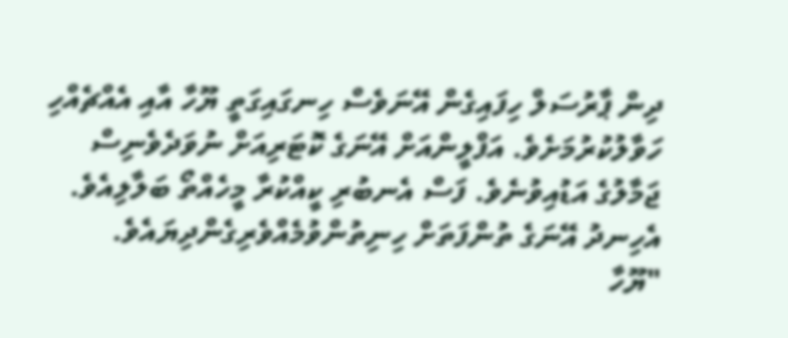ދިން ޕާރުސަލް ހިފައިގެން އޭނަވެސް ހިނގައިގަތީ ޔޫހާ އާއި އެއްޗެއްހި ހަވާލުކުރުމަށެވެ. އަފްލީންއަށް އޭނަގެ ކޮޓަރިއަށް ނުވަދެވެނިސް ޖަމާލުގެ އަޑުއިވުނެވެ. ފަސް އެނބުރި ކީއްކުރާ މީހެއްތޯ ބަލާލިއެވެ. އެހިނދު އޭނަގެ ތުންފަތަށް ހިނިތުންވުމެއްވެރިގެންދިޔައެވެ.
"ޔޫހާ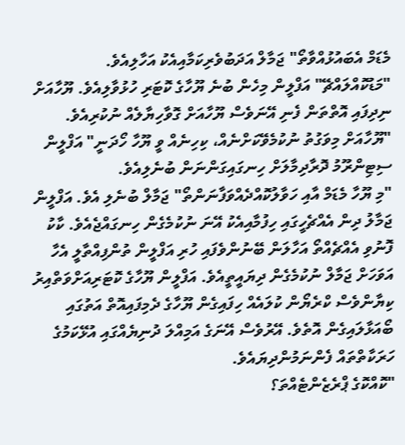މެޑަމް އެބައުޅުއްވާތޯ" ޖަމާލް އަދަބުވެރިކަމާއިއެކު އަހާލިއެވެ.
"މަޑުކޮއްލައްޗޭ" އަފްލީން މިހެން ބުނެ ޔޫހާގެ ކޮޓަރި ހުޅުވާލިއެވެ. ޔޫހާއަށް ނިދިފައި އޮތްތަން ފެނި އޭނަވެސް ޔޫހާއަށް ގޮވާހިޔާލެއް ނުކުރިއެވެ.
"ޔޫހާއަށް މިވަގުތު ނުކުމެވޭކަށްނެއް، ކިހިނެއް ވީ ޔޫހާ ހޯދަނީ" އަފްލީން ސިޓިންރޫމު ދޮރާދިމާލަށް ހިނގައިގަންނަން ބުނެލިއެވެ.
"މި ޔޫހާ މެޑަމް އާއި ހަވާލުކޮއްދެއްވަފާނަންތޯ" ޖަމާލް ބުނެލި އެވެ. އަފްލީން ޖަމާލު ދިން އެއްޗެހީގައި ހިފުމާއިއެކު އޭނަ ނުކުމެގެން ހިނގައްޖެއެވެ. ކާކު ފޮނުވި އެއްޗެއްތޯ އަހާލަން ބޭނުންވެފައި ހުރި އަފްލީން ތުންފިއްތާލީ އެހާ އަވަހަށް ޖަމާލް ނުކުމެގެން ދިޔައީތީއެވެ. އަފްލީން ޔޫހާގެ ކޮޓަރިއަށްވަތްއިރު ކިޔާންވެސް ކްރެޔޯން ކުލައެއް ހިފައިގެން ޔޫހާގެ ދެމިފައިއޮތް އަތުގައި ބޯއަޅާލައިގެން އޮތެވެ. އޭރުވެސް އޭނަގެ އަމިއްލަ ދުނިޔެއްގައި އުޅޭކަމުގެ ހަރަކާތްތައް ފެންނަމުންދިޔައެވެ.
"ކޮއްކޮގެ ޕްރެޒެންޓެއްތަ؟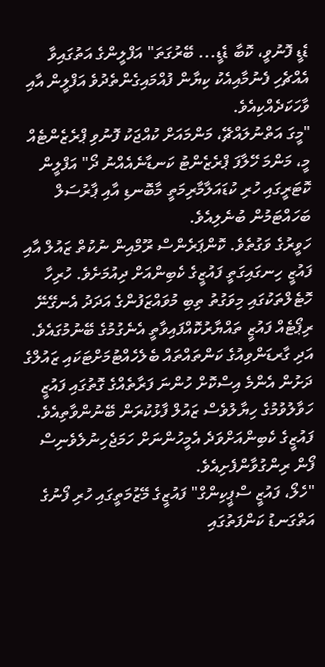ޑެޑީ ފޮނުވީ، ކޮބާ ޑެޑީ... ބޭރުގަތަ" އަފްލީންގެ އަތުގައިވާ އެއްޗެހި ފެނުމާއިއެކު ކިޔާން ފުއްމައިގެންތެދުވެ އަފްލީން އާއި ވާހަކަދެއްކިއެވެ.
"މީގަ އަތްނުލައްޗޭ، މަންމައަށް ކުއްޖަކު ފޮނުވި ޕްރެޒެންޓެއް މީ، މަންމަ ހޭލާފަ ޕްރެޒެންޓު ކަނޑާނެއެއްނު ދޯ" އަފްލީން ކޮޓަރީގައި ހުރި ކުޑައަލާމާރިމަތީ މާބޮނޑި އާއި ޕާރުސަލް ބަހައްޓަމުން ބުނެލިއެވެ.
ހަވީރުގެ ވަގުތެވެ. ކޮންޕަރެންސް ރޫމްއިން ނުކުތް ޒައުލް އާއި ފައުޒީ ހިނގައިގަތީ ފައުޒީގެ ކެބިންއަށް ދިއުމަށެވެ. ހުރިހާ ހޮޓެލްތަކުގައި މިވަގުތު ތިބި މުވައްޒަފުންގެ އަދަދު އެނގޭނޭ ރިޕޯޓެއް ފައުޒީ ތައްޔާރުކޮއްފައިވާތީ އެނެގުމުގެ ބޭނުމުގައެވެ. އަދި ގާރޑަންވިއުގެ ކަންތައްތައް ބެލެހެއްޓުމަށްޓަކައި ޒައުލްގެ ދަށުން އެންމެ އިސްކޮށް ހުންނަ ފަރާތެއްގެ ގޮތުގައި ފައުޒީ ހަވާލުވުމުގެ ހިޔާލުވެސް ޒައުލް ފާޅުކުރަން ބޭނުންވާތިއެވެ. ފައުޒީގެ ކެބިންއަށްވަދެ އެމީހުންނަށް ހަމަޖެހިނުލެވެނިސް ފޯން ރިންގުވާންފެށިއެވެ.
"ހެލޯ، ފައުޒީ ސްޕީކިންގް" ފައުޒީގެ މޭޒުމަތީގައި ހުރި ފޯނުގެ އަތްގަނޑު ކަންފަތުގައި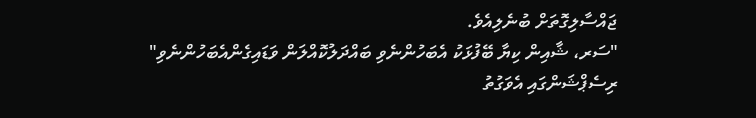ޖައްސާލިގޮތަށް ބުނެލިއެވެ.
"ސަރ، ޝާއިން ކިޔާ ބޭފުޅަކު އެބަހުންނެވި ބައްދަލުކޮއްލަން ވަޑައިގެންއެބަހުންނެވި" ރިސެޕްޝަންގައި އެވަގުތު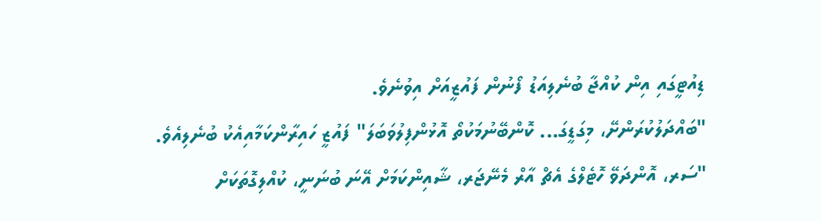ޑިއުޓީގައި އިން ކުއްޖާ ބުނެލިއަޑު ފޯނުން ފައުޒީއަށް އިވުނެވެ.
"ބައްދަލުކުރަންށޭ، މިގަޑީގަ... ކޮންބޭނުމަކުތޯ އޮޅުންފިލުވަބަލަ" ފައުޒީ ހައިރާންކަމާއިއެކު ބުނެލިއެވެ.
"ސަރ، އޮންދަވޭ ހޮޓެލްގެ އެޗް އާރް މެނޭޖަރ، ޝާއިންކަމަށް އޭނަ ބުނަނީ، ކުއްލިގޮތަކަށް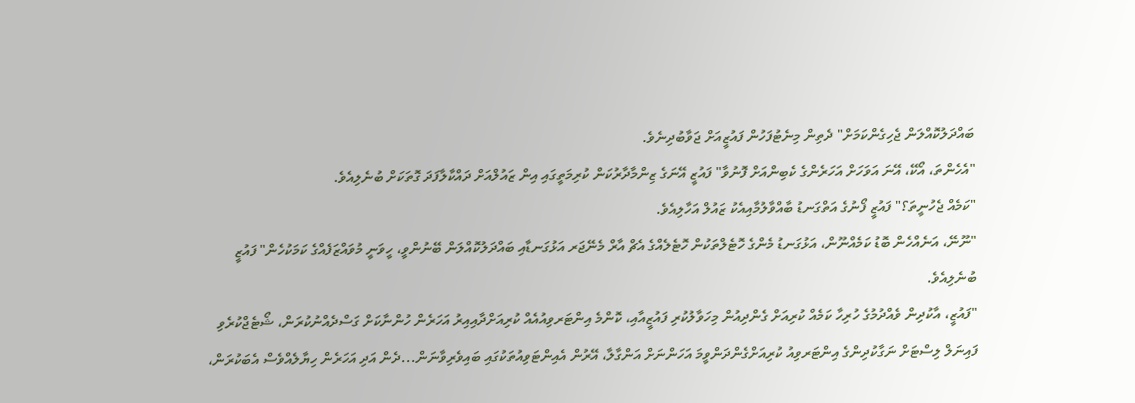ބައްދަލުކޮއްލަން ޖެހިގެންކަމަށް" ދެތިން މިނެޓުފަހުން ފައުޒީއަށް ޖަވާބުދިނެވެ.
"އެހެންތަ، އޯކޭ، އޭނަ އަވަހަށް އަހަރެންގެ ކެބިންއަށް ފޮނުވާ" ފައުޒީ އޭނަގެ ޒިންމާދާރުކަން ކުރިމަތީގައި އިން ޒައުލްއަށް ދައްކާލާފަދަ ގޮތަކަށް ބުނެލިއެވެ.
"ކަމެއް ޖެހުނީތަ؟" ފައުޒީ ފޯނުގެ އަތްގަނޑު ބާއްވާލުމާއިއެކު ޒައުލް އަހާލިއެވެ.
"ނޫނޭ، އަނެއްހެން ބޮޑު ކަމެއްނޫން، އަޅުގަނޑު މެންގެ ހޮޓެލްތަކުން ހޮޓެލެއްގެ އެޗް އާރް މެނޭޖަރ އަޅުގަނޑާއި ބައްދަލުކޮއްލަން ބޭނުންވީ، ހީވަނީ މުވައްޒަފެއްގެ ކަމަކުހެން" ފައުޒީ ބުނެލިއެވެ.
"ފައުޒީ، އާކުދިން ވެއްދުމުގެ ހުރިހާ ކަމެއް ކުރިއަށް ގެންދިއުން މިހަވާލުކުރި ފައުޒީއާއި، ކޮންމެ އިންޓަރވިއުއެއް ކުރިއަށްދާއިއިރު އަހަރެން ހުންނާކަށް ގަސްދެއްނުކުރަން، ޝޯޓެޖްކުރެވި ފައިނަލް ލިސްޓަށް ނަގާކުދިންގެ އިންޓަރވިއު ކުރިއަށްގެންދަންވީމަ އަހަންނަށް އަންގާލާ، އޭރުން އެއިންޓަވިއުތަކުގައި ބައިވެރިވާނަން...ދެން އަދި އަހަރެން ހިޔާލެއްވެސް އެބަކުރަން،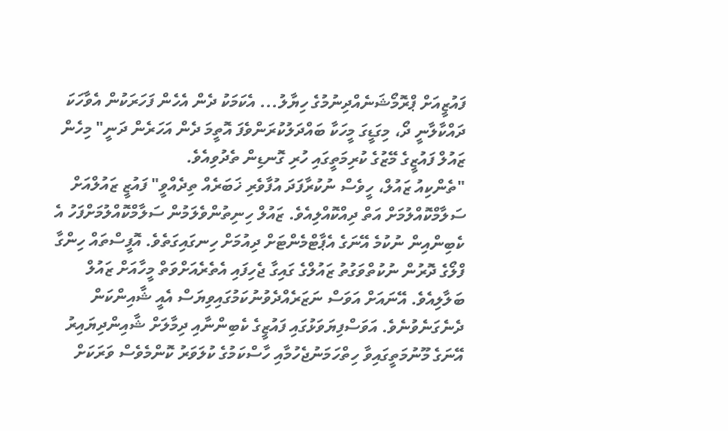ފައުޒީއަށް ޕްރޮމޯޝަނެއްދިނުމުގެ ހިޔާލު... އެކަމަކު ދެން އެހެން ފަހަރަކުން އެވާހަކަ ދައްކާލާނީ ދޯ، މިގަޑީގަ މީހަކާ ބައްދަލުކުރަންވެފަ އޮތީމަ ދެން އަހަރެން ދަނީ" މިހެން ޒައުލް ފައުޒީގެ މޭޒުގެ ކުރިމަތީގައި ހުރި ގޮނޑިން ތެދުވިއެވެ.
"ތެންކިއު ޒައުލް، ހީވެސް ނުކުރާފަދަ އުފާވެރި ޚަބަރެއް ތިދެއްވީ" ފައުޒީ ޒައުލްއަށް ސަލާމްކޮއްލުމަށް އަތް ދިއްކޮއްލިއެވެ. ޒައުލް ހިނިތުންވެލަމުން ސަލާމްކޮއްލުމަށްފަހު އެ ކެބިންއިން ނުކުމެ އޭނަގެ އެޕާޓްމެންޓަށް ދިއުމަށް ހިނގައިގަތެވެ. އޮފީސްތައް ހިންގާ ފްލޯގެ ދޮރުން ނުކުތްވަގުތު ޒައުލްގެ ގައިގާ ޖެހިފައި އެތެރެއަށްވަތް މީހާއަށް ޒައުލް ބަލާލިއެވެ. އޭނައަށް އަވަސް ނަޒަރެއްދެވުނުކަމުގައިވިޔަސް އެއީ ޝާއިންކަން ދެނެގަނެވުނެވެ. އަވަސްފިޔަވަޅުގައި ފައުޒީގެ ކެބިންނާއި ދިމާލަށް ޝާއިންދިޔައިރު އޭނަގެ މޫނުމަތީގައިވާ ހިތްހަމަނުޖެހުމާއި ހާސްކަމުގެ ކުލަވަރު ކޮންމެވެސް ވަރަކަށް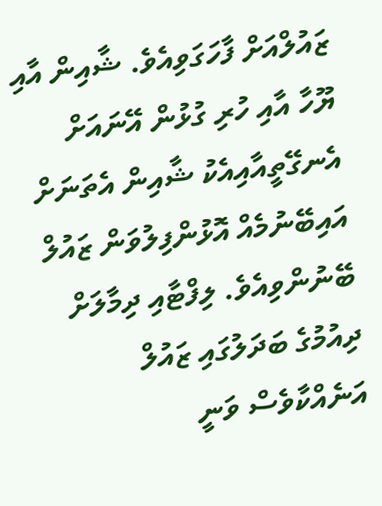ޒައުލްއަށް ފާހަގަވިއެވެ. ޝާއިން އާއި ޔޫހާ އާއި ހުރި ގުޅުން އޭނައަށް އެނގޭތީއާއިއެކު ޝާއިން އެތަނަށް އައިބޭނުމެއް އޮޅުންފިލުވަން ޒައުލް ބޭނުންވިއެވެ. ލިފްޓާއި ދިމާލަށް ދިއުމުގެ ބަދަލުގައި ޒައުލް އަނެއްކާވެސް ވަނީ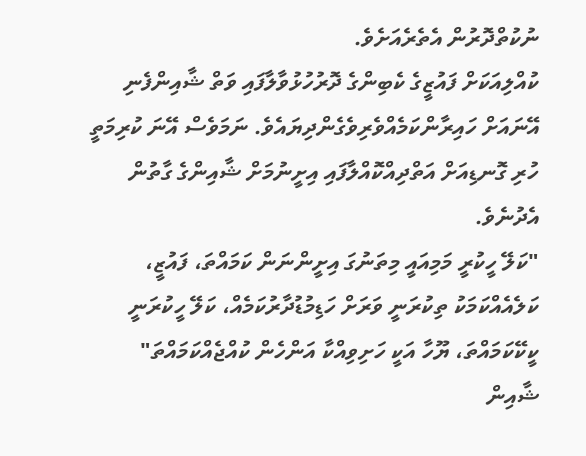ނުކުތްދޮރުން އެތެރެއަށެވެ.
ކުއްލިއަކަށް ފައުޒީގެ ކެބިންގެ ދޮރުހުޅުވާލާފައި ވަތް ޝާއިންފެނި އޭނައަށް ހައިރާންކަމެއްވެރިވެގެންދިޔައެވެ. ނަމަވެސް އޭނަ ކުރިމަތީ ހުރި ގޮނޑިއަށް އަތްދިއްކޮއްލާފައި އިށީނުމަށް ޝާއިންގެ ގާތުން އެދުނެވެ.
"ކަލޭ ހީކުރީ މަމިއައީ މިތަނުގަ އިށީންނަން ކަމައްތަ، ފައުޒީ، ކަލެއެއްކަމަކު ތިކުރަނީ ވަރަށް ހަޑިމުޑުދާރުކަމެއް، ކަލޭ ހީކުރަނީ ކީކޭކަމައްތަ، ޔޫހާ އަކީ ހަށިވިއްކާ އަންހެން ކުއްޖެއްކަމައްތަ" ޝާއިން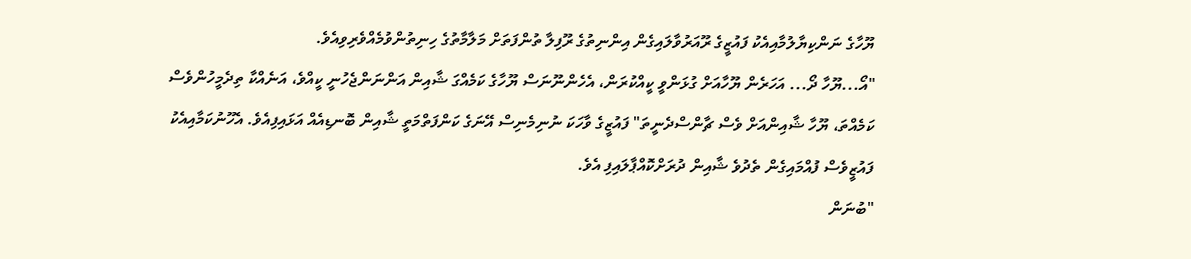ޔޫހާގެ ނަންކިޔާލުމާއިއެކު ފައުޒީގެ ރޫއަރުވާލައިގެން އިންނިތުގެ ރޫފިލާ ތުންފަތަށް މަލާމާތުގެ ހިނިތުންވުމެއްވެރިވިއެވެ.
"އޯ...ޔޫހާ ދޯ... އަހަރެން ޔޫހާއަށް ގުޅަންވީ ކީއްކުރަން، އެހެންނޫނަސް ޔޫހާގެ ކަމެއްގަ ޝާއިން އަންނަންޖެހުނީ ކީއްވެ، އަނެއްކާ ތިދެމީހުންވެސް ކަމެއްތަ، ޔޫހާ ޝާއިންއަށް ވެސް ޗާންސްދެނީތަ" ފައުޒީގެ ވާހަކަ ނުނިމެނިސް އޭނަގެ ކަންފަތްމަތީ ޝާއިން ބޮނޑިއެއް އަޅައިފިއެވެ. އެހޫނުކަމާއިއެކު ފައުޒީވެސް ފުއްމައިގެން ތެދުވެ ޝާއިން ދުރަށްކޮއްޕާލައިފި އެވެ.
"ބުނަން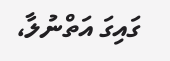ގައިގަ އަތްނުލާ،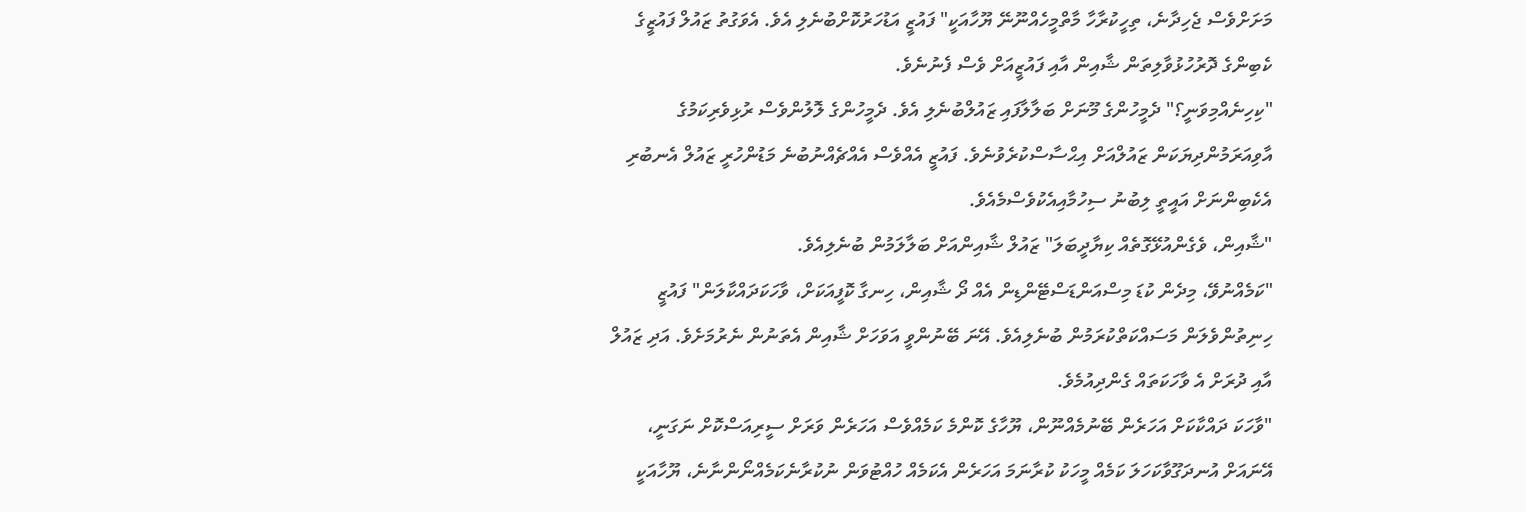މަށަށްވެސް ޖެހިދާނެ، ތިހީކުރާހާ މާތްމީހެއްނޫނޭ ޔޫހާއަކީ" ފައުޒީ އަޑުހަރުކޮށްބުނެލި އެވެ. އެވަގުތު ޒައުލް ފައުޒީގެ ކެބިންގެ ދޮރުހުޅުވާލިތަން ޝާއިން އާއި ފައުޒީއަށް ވެސް ފެނުނެވެ.
"ކިހިނެއްމިވަނީ؟" ދެމީހުންގެ މޫނަށް ބަލާލާފައި ޒައުލްބުނެލި އެވެ. ދެމީހުންގެ ލޮލުންވެސް ރުޅިވެރިކަމުގެ އާވިއަރަމުންދިޔަކަން ޒައުލްއަށް އިޙްސާސްކުރެވުނެވެ. ފައުޒީ އެއްވެސް އެއްޗެއްނުބުނެ މަޑުންހުރީ ޒައުލް އެނބުރި އެކެބިންނަށް އައީތީ ލިބުނު ސިހުމާއިއެކުވެސްމެއެވެ.
"ޝާއިން، ވެގެންއުޅޭގޮތެއް ކިޔާދީބަލަ" ޒައުލް ޝާއިންއަށް ބަލާލަމުން ބުނެލިއެވެ.
"ކަމެއްނުވޭ، މިދެން ކުޑަ މިސްއަންޑަސްޓޭންޑިން އެއް ދޯ ޝާއިން، ހިނގާ ކޮފީއަކަށް، ވާހަކަދައްކާލަން" ފައުޒީ ހިނިތުންވެލަން މަސައްކަތްކުރަމުން ބުނެލިއެވެ. އޭނަ ބޭނުންވީ އަވަހަށް ޝާއިން އެތަނުން ނެރުމަށެވެ. އަދި ޒައުލް އާއި ދުރަށް އެ ވާހަކަތައް ގެންދިއުމެވެ.
"ވާހަކަ ދައްކާކަށް އަހަރެން ބޭނުމެއްނޫން، ޔޫހާގެ ކޮންމެ ކަމެއްވެސް އަހަރެން ވަރަށް ސީރިއަސްކޮށް ނަގަނީ، އޭނައަށް އުނދަގޫވާކަހަލަ ކަމެއް މީހަކު ކުރާނަމަ އަހަރެން އެކަމެއް ހުއްޓުވަން ނުކުރާނެކަމެއްނޯންނާނެ، ޔޫހާއަކީ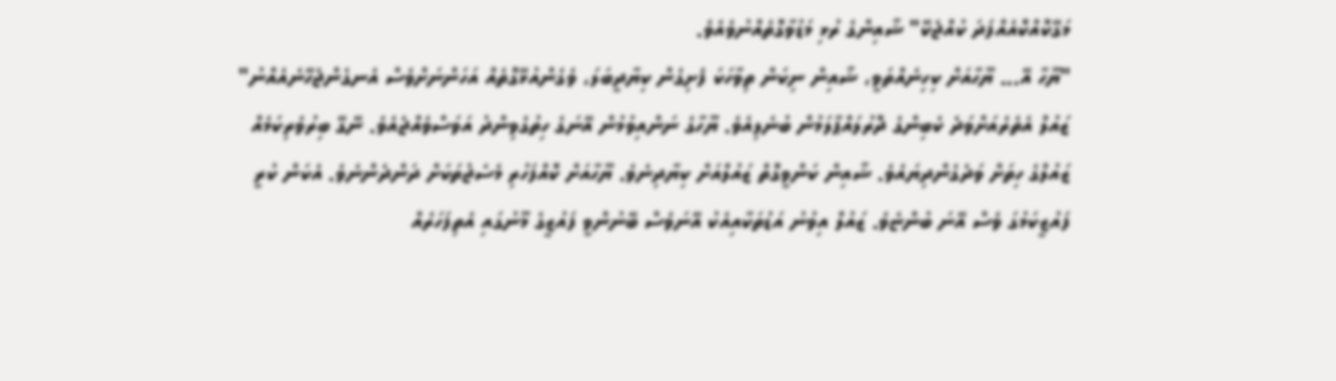މަގޭކޮއްކޮއެއްފަދަ ކުއްޖެކޭ" ޝާއިންގެ ރުޅި މަޑުވާގޮތެއްނުވެއެވެ.
"ޔޫހާ އޭ... ޔޫހާއަށް ކިހިނެއްތަވީ، ޝާއިން ނިކަން ތިވާހަކަ ފެށިގެން ކިޔާދީބަލަ، ވެގެންއުޅޭގޮތެއް އަހަންނަށްވެސް އެނގެންޖެހޭނެއެއްނު" ޒައުލް އެތެރެއަށްވަދެ ކެބިންގެ ދޮރުލައްޕާލަމުން ބުނެލިއެވެ. ޔޫހާގެ ނަންއިވުމުން އޭނަގެ ހިތުގެވިންދު އަވަސްވެއްޖެއެވެ. ނޭގޭ ބިރުވެރިކަމެއް ޒައުލްގެ ހިތަށް ވަދެގެންދިޔައެވެ. ޝާއިން ކަންވީގޮތް ޒައުލްއަށް ކިޔާދިނެވެ. ޔޫހާއަށް ކޮއްފަހުރި މެސެޖުތަކަށް ދަންދެންނެވެ. އެކަން ކުރީ ފައުޒީކަމުގަ ވެސް އޭނަ ބުންޏެވެ. ޒައުލް އިވުނު އަޑުތަކާއިއެކު އޭނަވެސް ބޭނުންވީ ފައުޒީގެ މޫނުގައި އެތިފަހަރެއް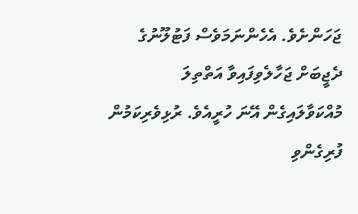ޖަހަންށެވެ. އެހެންނަމަވެސް ފަޓުލޫނުގެ ދެޖީބަށް ޖަހާލެވިފައިވާ އަތްތިލަ މުއްކަވާލައިގެން އޭނަ ހުރީއެވެ. ރުޅިވެރިކަމުން ފުރިގެންވި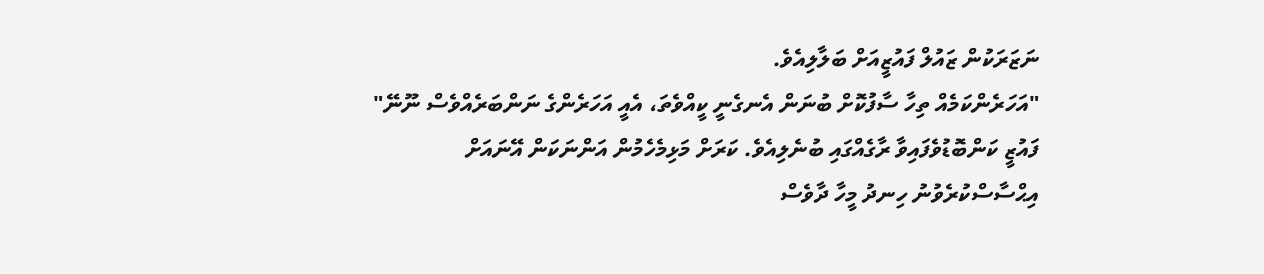ނަޒަރަކުން ޒައުލް ފައުޒީއަށް ބަލާލިއެވެ.
"އަހަރެންކަމެއް ތިހާ ސާފުކޮށް ބުނަން އެނގެނީ ކީއްވެތަ، އެއީ އަހަރެންގެ ނަންބަރެއްވެސް ނޫނޭ" ފައުޒީ ކަންބޮޑުވެފައިވާ ރާގެއްގައި ބުނެލިއެވެ. ކަރަށް މަޅިމެހެމުން އަންނަކަން އޭނައަށް އިޙްސާސްކުރެވުނު ހިނދު މީހާ ދާވެސް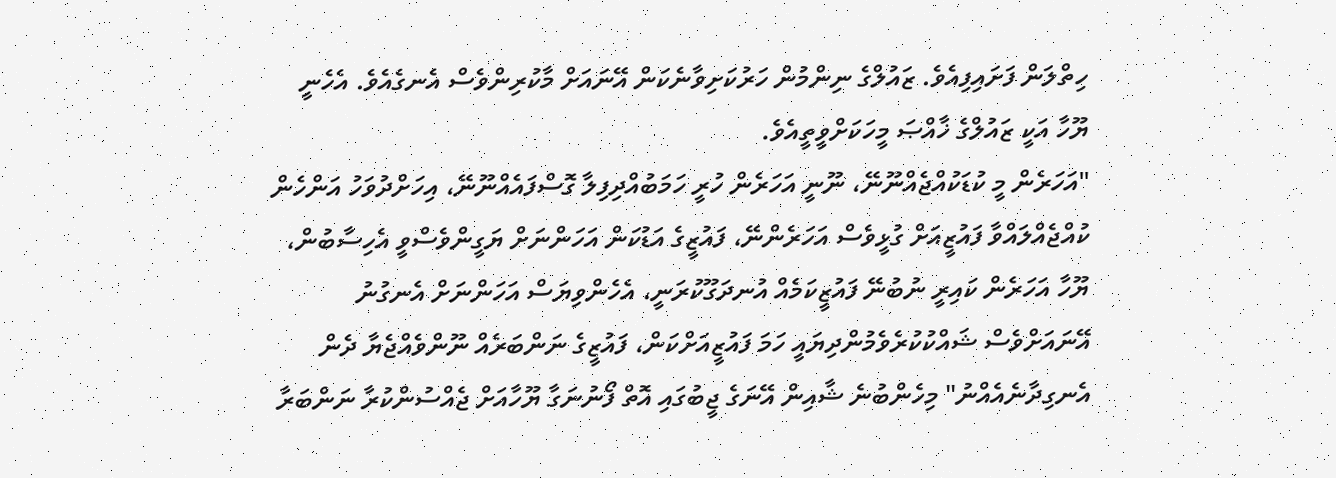ހިތްލަން ފަށައިފިއެވެ. ޒައުލްގެ ނިންމުން ހަރުކަށިވާނެކަން އޭނައަށް މާކުރިންވެސް އެނގެއެވެ. އެހެނީ ޔޫހާ އަކީ ޒައުލްގެ ޚާއްޞަ މީހަކަށްވީތީއެވެ.
"އަހަރެން މީ ކުޑަކުއްޖެއްނޫނޭ، ނޫނީ އަހަރެން ހުރީ ހަމަބުއްދިފިލާ ގޮސްފައެއްނޫނޭ، އިހަށްދުވަހު އަންހެން ކުއްޖެއްލައްވާ ފައުޒީއަށް ގުޅީވެސް އަހަރެންނޭ، ފައުޒީގެ އަޑުކަން އަހަންނަށް ޔަގީންވެސްވީ އެހިސާބުން، ޔޫހާ އަހަރެން ކައިރީ ނުބުނޭ ފައުޒީކަމެއް އުނދަގޫކުރަނީ، އެހެންވިޔަސް އަހަންނަށް އެނގުނު އޭނައަށްވެސް ޝައްކުކުރެވެމުންދިޔައީ ހަމަ ފައުޒީއަށްކަން، ފައުޒީގެ ނަންބަރެއް ނޫންވެއްޖެޔާ ދެން އެނގިދާނެއެއްނު" މިހެންބުނެ ޝާއިން އޭނަގެ ޖީބުގައި އޮތް ފޯނުނަގާ ޔޫހާއަށް ޖެއްސުންކުރާ ނަންބަރާ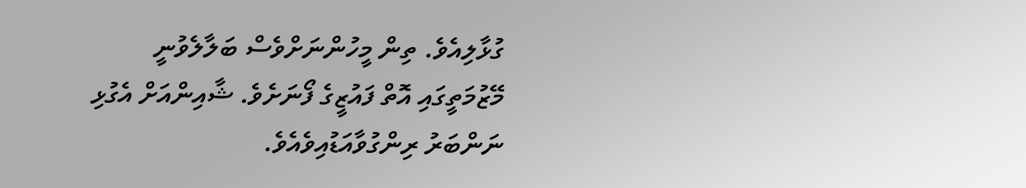ގުޅާލިއެވެ. ތިން މީހުންނަށްވެސް ބަލާލެވުނީ މޭޒުމަތީގައި އޮތް ފައުޒީގެ ފޯނަށެވެ. ޝާއިންއަށް އެގުޅި ނަންބަރު ރިންގުވާއަޑުއިވެއެވެ.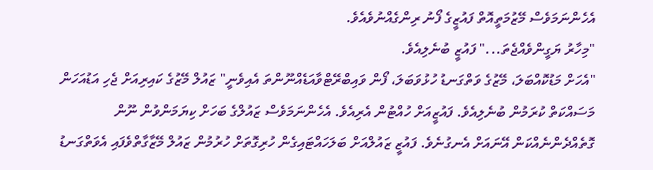އެހެންނަމަވެސް މޭޒުމަތީއޮތް ފައުޒީގެ ފޯނު ރިންގެއްނުވެއެވެ.
"މިހާރު ޔަގީންވެއްޖެތަ..." ފައުޒީ ބުނެލިއެވެ.
"އެހަށް މަޑުކޮއްބަލަ، މޭޒުގެ ވަތްގަނޑު ހުޅުވަބަލަ، ފޯން ވައިބްރޭޓްވާއަޑެއްނޫންތަ އެއިވެނީ" ޒައުލް މޭޒުގެ ކައިރިއަށް ޖެހި އަޑުއަހަން މަސައްކަތް ކުރަމުން ބުނެލިއެވެ. ފައުޒީއަށް ހުއްޓުން އެރިއެވެ. އެހެންނަމަވެސް ޒައުލްގެ ބަހަށް ކިޔަމަންވުން ނޫން ގޮތެއްދެންނެއްކަން އޭނައަށް އެނގުނެވެ. ފައުޒީ ޒައުލްއަށް ބަލަހައްޓައިގެން ހުރިގޮތަށް ހުރުމުން ޒައުލް މޭޒާގާތްވެފައި އެވަތްގަނޑު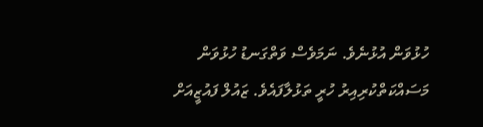ހުޅުވަން އުޅުނެވެ. ނަމަވެސް ވަތްގަނޑު ހުޅުވަން މަސައްކަތްކުރިއިރު ހުރީ ތަޅުލާފައެވެ. ޒައުލް ފައުޒީއަށް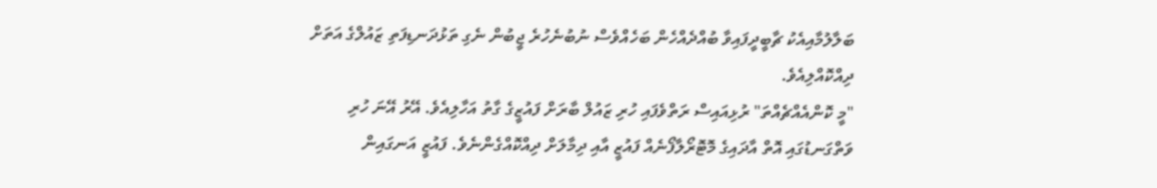ބަލާލުމާއިއެކު ޗާބީދީފައިވާ ބުއްދެއްހެން ބަހެއްވެސް ނުބުނެހުރެ ޖީބުން ނެގި ތަޅުދަނޑިފަތި ޒައުލްގެ އަތަށް ދިއްކޮއްލިއެވެ.
"މީ ކޮންއެއްޗެއްތަ" ރުޅިއައިސް ރަތްވެފައި ހުރި ޒައުލް ބާރަށް ފައުޒީގެ ގާތު އަހާލިއެވެ. އޭރު އޭނަ ހުރި ވަތްގަނޑުގައި އޮތް އާދައިގެ މޮޓޮރޯލާފޯނެއް ފައުޒީ އާއި ދިމާލަށް ދިއްކޮއްގެންނެވެ. ފައުޒީ އަނގައިން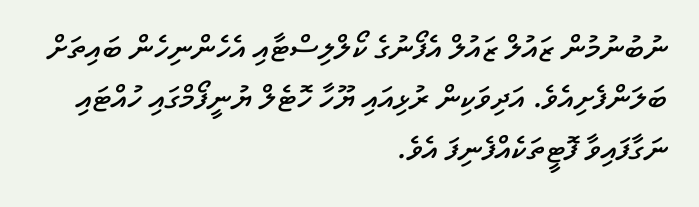ނުބުނުމުން ޒައުލް ޒައުލް އެފޯނުގެ ކޯލްލިސްޓާއި އެހެންނިހެން ބައިތަށް ބަލަންފެށިއެވެ. އަދިވަކިން ރުޅިއައި ޔޫހާ ހޮޓެލް ޔުނީފޯމްގައި ހުއްޓައި ނަގާފައިވާ ފޮޓީތަކެއްފެނިފަ އެވެ.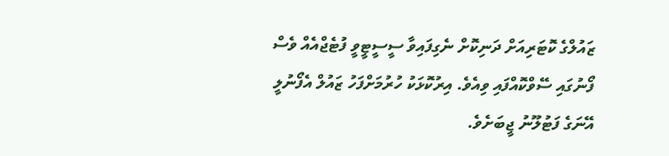ޒައުލްގެ ކޮޓަރިއަށް ދަނިކޮށް ނެގިފައިވާ ސީސީޓީވީ ފުޓެޖްއެއް ވެސް ފޯނުގައި ސޭވްކޮއްފައި ވިއެވެ. އިރުކޮޅަކު ހުރުމަށްފަހު ޒައުލް އެފޯނުލީ އޭނަގެ ފަޓުލޫނު ޖީބަށެވެ.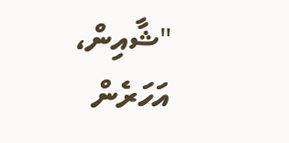"ޝާއިން، އަހަރެން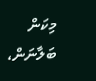މިކަން ބަލާނަން،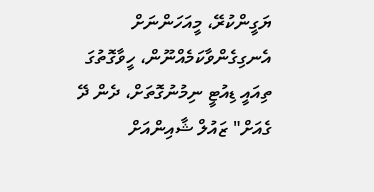ޔަގީންކުރޭ، މީއަހަންނަށް އެނގިގެންވާކަމެއްނޫން، ހީވާގޮތުގަ ތިއައީ ޑިއުޓީ ނިމުނުގޮތަށް، ދެން ދޭ ގެއަށް" ޒައުލް ޝާއިންއަށް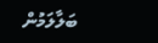ބަލާލަމުން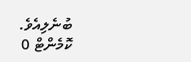ބުނެލިއެވެ.
ކޮމެންޓް 0